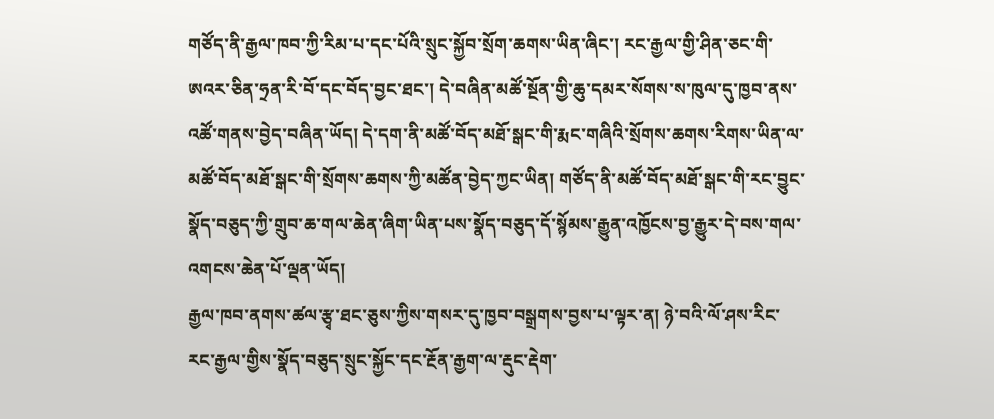གཙོད་ནི་རྒྱལ་ཁབ་ཀྱི་རིམ་པ་དང་པོའི་སྲུང་སྐྱོབ་སྲོག་ཆགས་ཡིན་ཞིང་། རང་རྒྱལ་གྱི་ཤིན་ཅང་གི་ཨའར་ཅིན་ཧྲན་རི་བོ་དང་བོད་བྱང་ཐང་། དེ་བཞིན་མཚོ་སྔོན་གྱི་ཆུ་དམར་སོགས་ས་ཁུལ་དུ་ཁྱབ་ནས་འཚོ་གནས་བྱེད་བཞིན་ཡོད། དེ་དག་ནི་མཚོ་བོད་མཐོ་སྒང་གི་རྨང་གཞིའི་སྲོགས་ཆགས་རིགས་ཡིན་ལ་མཚོ་བོད་མཐོ་སྒང་གི་སྲོགས་ཆགས་ཀྱི་མཚོན་བྱེད་ཀྱང་ཡིན། གཙོད་ནི་མཚོ་བོད་མཐོ་སྒང་གི་རང་བྱུང་སྣོད་བཅུད་ཀྱི་གྲུབ་ཆ་གལ་ཆེན་ཞིག་ཡིན་པས་སྣོད་བཅུད་དོ་སྙོམས་རྒྱུན་འཁྱོངས་བྱ་རྒྱུར་དེ་བས་གལ་འགངས་ཆེན་པོ་ལྡན་ཡོད།
རྒྱལ་ཁབ་ནགས་ཚལ་རྩྭ་ཐང་ཅུས་ཀྱིས་གསར་དུ་ཁྱབ་བསྒྲགས་བྱས་པ་ལྟར་ན། ཉེ་བའི་ལོ་ཤས་རིང་རང་རྒྱལ་གྱིས་སྣོད་བཅུད་སྲུང་སྐྱོང་དང་རྔོན་རྒྱག་ལ་རྡུང་རྡེག་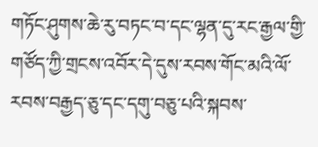གཏོང་ཤུགས་ཆེ་རུ་བཏང་བ་དང་ལྷན་དུ་རང་རྒྱལ་གྱི་གཙོད་ཀྱི་གྲངས་འབོར་དེ་དུས་རབས་གོང་མའི་ལོ་རབས་བརྒྱད་ཅུ་དང་དགུ་བཅུ་པའི་སྐབས་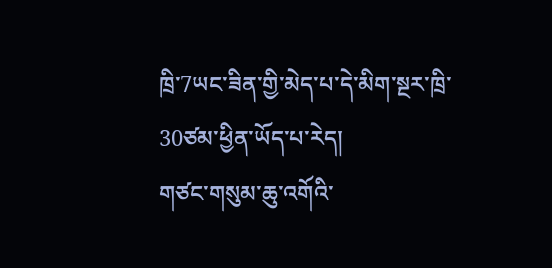ཁྲི་7ཡང་ཟིན་གྱི་མེད་པ་དེ་མིག་སྔར་ཁྲི་30ཙམ་ཕྱིན་ཡོད་པ་རེད།
གཙང་གསུམ་ཆུ་འགོའི་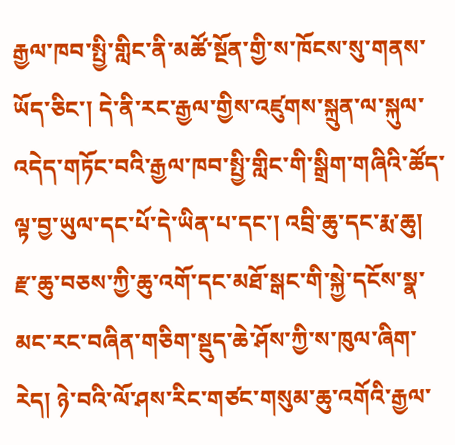རྒྱལ་ཁབ་སྤྱི་གླིང་ནི་མཚོ་སྔོན་གྱི་ས་ཁོངས་སུ་གནས་ཡོད་ཅིང་། དེ་ནི་རང་རྒྱལ་གྱིས་འཛུགས་སྐྲུན་ལ་སྐུལ་འདེད་གཏོང་བའི་རྒྱལ་ཁབ་སྤྱི་གླིང་གི་སྒྲིག་གཞིའི་ཚོད་ལྟ་བྱ་ཡུལ་དང་པོ་དེ་ཡིན་པ་དང་། འབྲི་ཆུ་དང་རྨ་ཆུ། རྫ་ཆུ་བཅས་ཀྱི་ཆུ་འགོ་དང་མཐོ་སྒང་གི་སྐྱེ་དངོས་སྣ་མང་རང་བཞིན་གཅིག་སྡུད་ཆེ་ཤོས་ཀྱི་ས་ཁུལ་ཞིག་རེད། ཉེ་བའི་ལོ་ཤས་རིང་གཙང་གསུམ་ཆུ་འགོའི་རྒྱལ་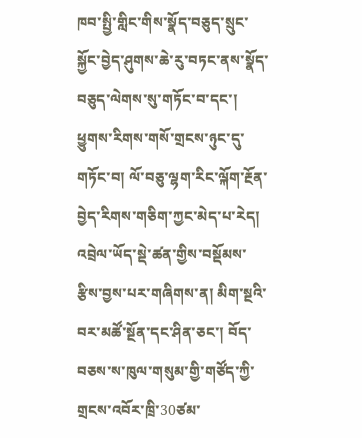ཁབ་སྤྱི་གླིང་གིས་སྣོད་བཅུད་སྲུང་སྐྱོང་བྱེད་ཤུགས་ཆེ་རུ་བཏང་ནས་སྣོད་བཅུད་ལེགས་སུ་གཏོང་བ་དང་། ཕྱུགས་རིགས་གསོ་གྲངས་ཉུང་དུ་གཏོང་བ། ལོ་བཅུ་ལྷག་རིང་ལྐོག་རྔོན་བྱེད་རིགས་གཅིག་ཀྱང་མེད་པ་རེད།
འབྲེལ་ཡོད་སྡེ་ཚན་གྱིས་བསྡོམས་རྩིས་བྱས་པར་གཞིགས་ན། མིག་སྔའི་བར་མཚོ་སྔོན་དང་ཤིན་ཅང་། བོད་བཅས་ས་ཁུལ་གསུམ་གྱི་གཙོད་ཀྱི་གྲངས་འབོར་ཁྲི་30ཙམ་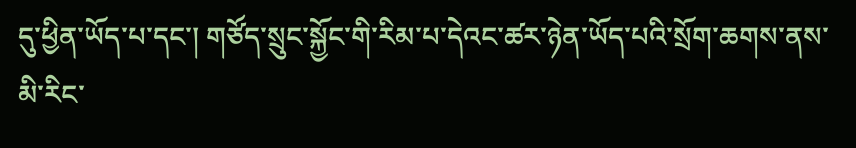དུ་ཕྱིན་ཡོད་པ་དང་། གཙོད་སྲུང་སྐྱོང་གི་རིམ་པ་དེའང་ཚར་ཉེན་ཡོད་པའི་སྲོག་ཆགས་ནས་མི་རིང་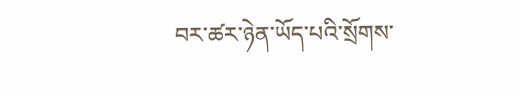བར་ཚར་ཉེན་ཡོད་པའི་སྲོགས་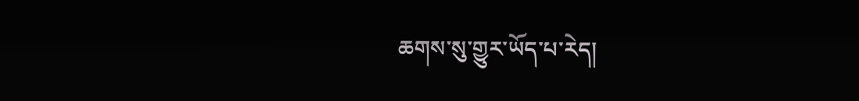ཆགས་སུ་གྱུར་ཡོད་པ་རེད།